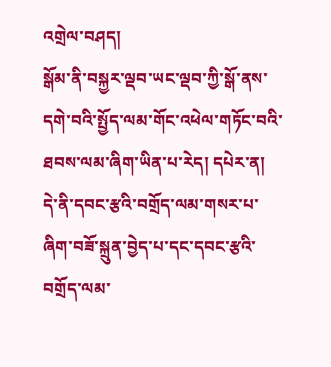འགྲེལ་བཤད།
སྒོམ་ནི་བསྐྱར་ལྡབ་ཡང་ལྡབ་ཀྱི་སྒོ་ནས་དགེ་བའི་སྤྱོད་ལམ་གོང་འཕེལ་གཏོང་བའི་ཐབས་ལམ་ཞིག་ཡིན་པ་རེད། དཔེར་ན། དེ་ནི་དབང་རྩའི་བགྲོད་ལམ་གསར་པ་ཞིག་བཟོ་སྐྲུན་བྱེད་པ་དང་དབང་རྩའི་བགྲོད་ལམ་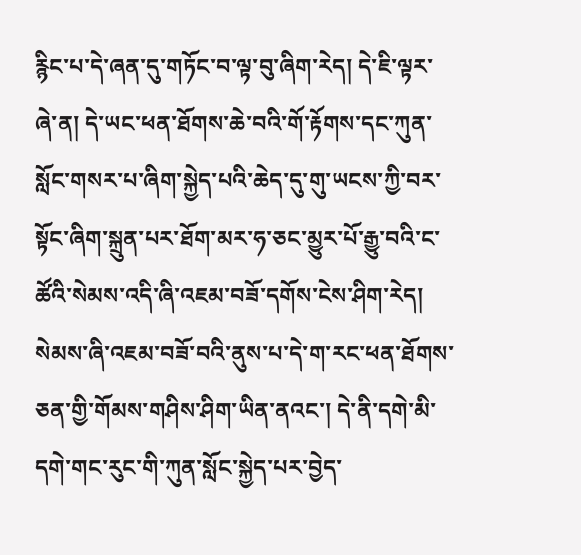རྙིང་པ་དེ་ཞན་དུ་གཏོང་བ་ལྟ་བུ་ཞིག་རེད། དེ་ཇི་ལྟར་ཞེ་ན། དེ་ཡང་ཕན་ཐོགས་ཆེ་བའི་གོ་རྟོགས་དང་ཀུན་སློང་གསར་པ་ཞིག་སྐྱེད་པའི་ཆེད་དུ་གུ་ཡངས་ཀྱི་བར་སྟོང་ཞིག་སྐྲུན་པར་ཐོག་མར་ཧ་ཅང་མྱུར་པོ་རྒྱུ་བའི་ང་ཚོའི་སེམས་འདི་ཞི་འཇམ་བཟོ་དགོས་ངེས་ཤིག་རེད། སེམས་ཞི་འཇམ་བཟོ་བའི་ནུས་པ་དེ་ག་རང་ཕན་ཐོགས་ཅན་གྱི་གོམས་གཤིས་ཤིག་ཡིན་ནའང་། དེ་ནི་དགེ་མི་དགེ་གང་རུང་གི་ཀུན་སློང་སྐྱེད་པར་བྱེད་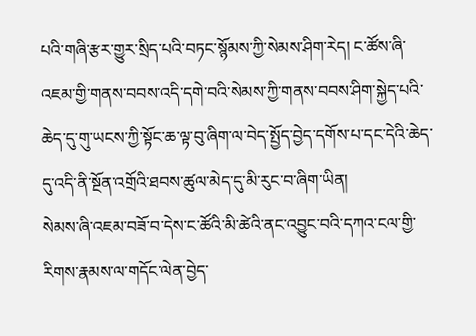པའི་གཞི་རྩར་གྱུར་སྲིད་པའི་བཏང་སྙོམས་ཀྱི་སེམས་ཤིག་རེད། ང་ཚོས་ཞི་འཇམ་གྱི་གནས་བབས་འདི་དགེ་བའི་སེམས་ཀྱི་གནས་བབས་ཤིག་སྐྱེད་པའི་ཆེད་དུ་གུ་ཡངས་ཀྱི་སྟོང་ཆ་ལྟ་བུ་ཞིག་ལ་བེད་སྤྱོད་བྱེད་དགོས་པ་དང་དེའི་ཆེད་དུ་འདི་ནི་སྔོན་འགྲོའི་ཐབས་ཚུལ་མེད་དུ་མི་རུང་བ་ཞིག་ཡིན།
སེམས་ཞི་འཇམ་བཟོ་བ་དེས་ང་ཚོའི་མི་ཚེའི་ནང་འབྱུང་བའི་དཀའ་ངལ་གྱི་རིགས་རྣམས་ལ་གདོང་ལེན་བྱེད་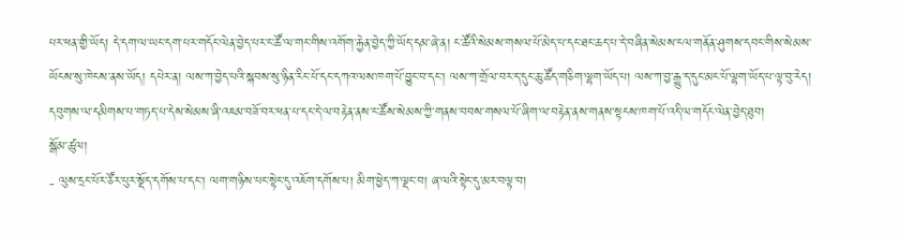པར་ཕན་གྱི་ཡོད། དེ་དག་ལ་ཡང་དག་པར་གདོང་ལེན་བྱེད་པར་ང་ཚོ་ལ་གང་གིས་འགོག་རྐྱེན་བྱེད་ཀྱི་ཡོད་དམ་ཞེ་ན། ང་ཚོའི་སེམས་གསལ་པོ་མེད་པ་དང་ཐང་ཆད་པ་དེ་བཞིན་སེམས་ངལ་གནོན་ཤུགས་དབང་གིས་སེམས་ཡོངས་སུ་ཁེངས་ནས་ཡོད། དཔེར་ན། ལས་ཀ་བྱེད་པའི་སྐབས་སུ་ཉིན་རིང་པོ་དང་དཀའ་ལས་ཁག་པོ་བྱུང་བ་དང་། ལས་ཀ་གྲོལ་བར་ད་དུང་ཆུ་ཚོད་གཅིག་ལྷག་ཡོད་པ། ལས་ཀ་བྱ་རྒྱུ་ད་དུང་མང་པོ་ལྷག་ཡོད་པ་ལྟ་བུ་རེད། དབུགས་ལ་དམིགས་པ་གཏད་པ་དེས་སེམས་ཞི་འཇམ་བཟོ་བར་ཕན་པ་དང་དེ་ལ་བརྟེན་ནས་ང་ཚོས་སེམས་ཀྱི་གནས་བབས་གསལ་པོ་ཞིག་ལ་བརྟེན་ནས་གནས་སྟངས་ཁག་པོ་འདི་ལ་གདོང་ལེན་བྱེད་ཐུབ།
སྒོམ་ཚུལ།
- ལུས་དྲང་པོར་ཙོར་པུར་སྡོད་དགོས་པ་དང་། ལག་གཉིས་པང་སྟེང་དུ་འཇོག་དགོས་པ། མིག་ཕྱེད་ཀ་ལྡང་བ། ཞ་ལའི་སྟེང་དུ་མར་བལྟ་བ།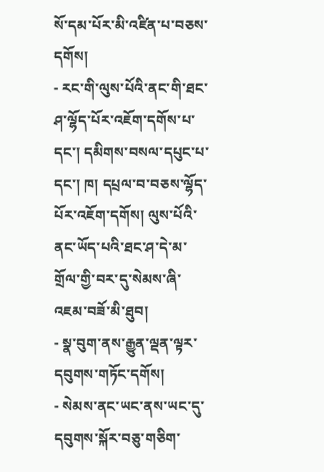སོ་དམ་པོར་མི་འཛིན་པ་བཅས་དགོས།
- རང་གི་ལུས་པོའི་ནང་གི་ཐང་ཤ་ལྷོད་པོར་འཇོག་དགོས་པ་དང་། དམིགས་བསལ་དཔུང་པ་དང་། ཁ། དཔྲལ་བ་བཅས་ལྷོད་པོར་འཇོག་དགོས། ལུས་པོའི་ནང་ཡོད་པའི་ཐང་ཤ་དེ་མ་གྲོལ་གྱི་བར་དུ་སེམས་ཞི་འཇམ་བཟོ་མི་ཐུབ།
- སྣ་བུག་ནས་རྒྱུན་ལྡན་ལྟར་དབུགས་གཏོང་དགོས།
- སེམས་ནང་ཡང་ནས་ཡང་དུ་དབུགས་སྐོར་བཅུ་གཅིག་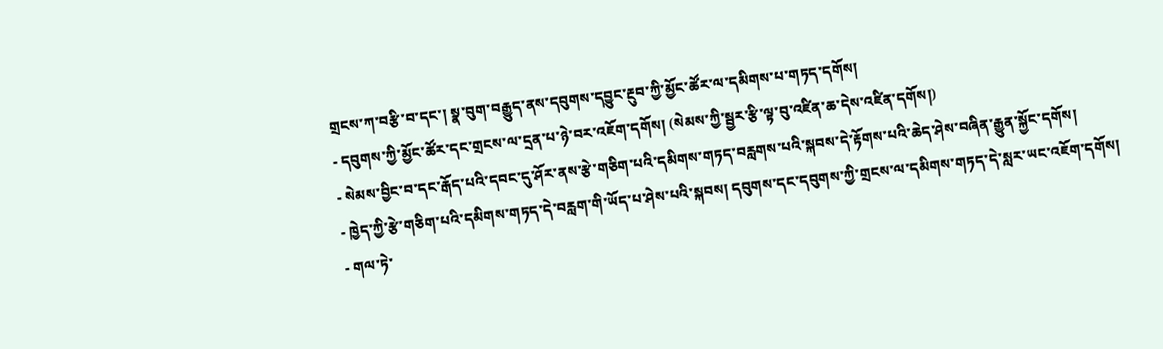གྲངས་ཀ་བརྩི་བ་དང་། སྣ་བུག་བརྒྱུད་ནས་དབུགས་དབྱུང་རྔུབ་ཀྱི་མྱོང་ཚོར་ལ་དམིགས་པ་གཏད་དགོས།
- དབུགས་ཀྱི་མྱོང་ཚོར་དང་གྲངས་ལ་དྲན་པ་ཉེ་བར་འཇོག་དགོས། (སེམས་ཀྱི་སྦྱར་རྩི་ལྟ་བུ་འཛིན་ཆ་དེས་འཛིན་དགོས།)
- སེམས་བྱིང་བ་དང་རྒོད་པའི་དབང་དུ་ཤོར་ནས་རྩེ་གཅིག་པའི་དམིགས་གཏད་བརླགས་པའི་སྐབས་དེ་རྟོགས་པའི་ཆེད་ཤེས་བཞིན་རྒྱུན་སྐྱོང་དགོས།
- ཁྱེད་ཀྱི་རྩེ་གཅིག་པའི་དམིགས་གཏད་དེ་བརླག་གི་ཡོད་པ་ཤེས་པའི་སྐབས། དབུགས་དང་དབུགས་ཀྱི་གྲངས་ལ་དམིགས་གཏད་དེ་སླར་ཡང་འཇོག་དགོས།
- གལ་ཏེ་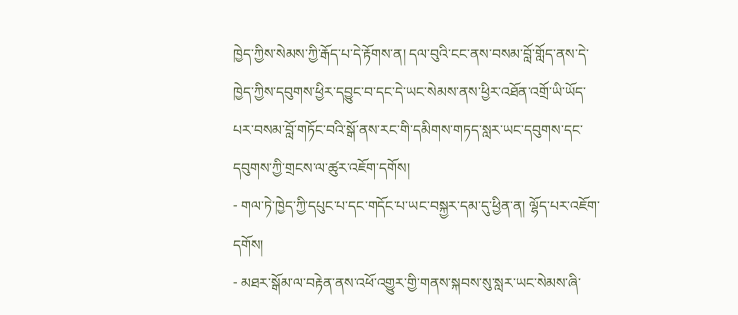ཁྱེད་ཀྱིས་སེམས་ཀྱི་རྒོད་པ་དེ་རྟོགས་ན། དལ་བུའི་ངང་ནས་བསམ་བློ་གློད་ནས་དེ་ཁྱེད་ཀྱིས་དབུགས་ཕྱིར་དབྱུང་བ་དང་དེ་ཡང་སེམས་ནས་ཕྱིར་འཐོན་འགྲོ་ཡི་ཡོད་པར་བསམ་བློ་གཏོང་བའི་སྒོ་ནས་རང་གི་དམིགས་གཏད་སླར་ཡང་དབུགས་དང་དབུགས་ཀྱི་གྲངས་ལ་ཚུར་འཇོག་དགོས།
- གལ་ཏེ་ཁྱེད་ཀྱི་དཔུང་པ་དང་གདོང་པ་ཡང་བསྐྱར་དམ་དུ་ཕྱིན་ན། ལྷོད་པར་འཇོག་དགོས།
- མཐར་སྒོམ་ལ་བརྟེན་ནས་འཕོ་འགྱུར་གྱི་གནས་སྐབས་སུ་སླར་ཡང་སེམས་ཞི་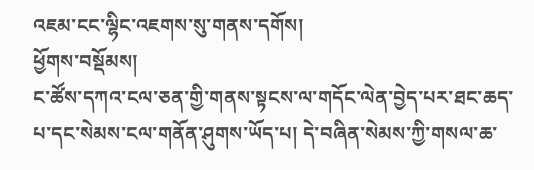འཇམ་ངང་ལྷིང་འཇགས་སུ་གནས་དགོས།
ཕྱོགས་བསྡོམས།
ང་ཚོས་དཀའ་ངལ་ཅན་གྱི་གནས་སྟངས་ལ་གདོང་ལེན་བྱེད་པར་ཐང་ཆད་པ་དང་སེམས་ངལ་གནོན་ཤུགས་ཡོད་པ། དེ་བཞིན་སེམས་ཀྱི་གསལ་ཆ་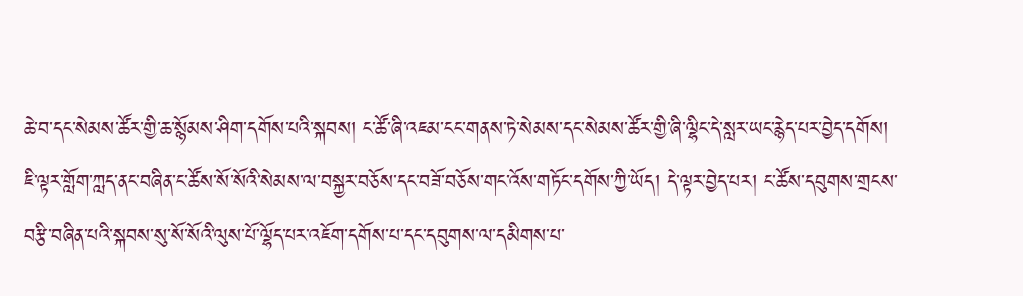ཆེ་བ་དང་སེམས་ཚོར་གྱི་ཆ་སྙོམས་ཤིག་དགོས་པའི་སྐབས། ང་ཚོ་ཞི་འཇམ་ངང་གནས་ཏེ་སེམས་དང་སེམས་ཚོར་གྱི་ཞི་ལྷིང་དེ་སླར་ཡང་རྙེད་པར་བྱེད་དགོས། ཇི་ལྟར་གློག་ཀླད་ནང་བཞིན་ང་ཚོས་སོ་སོའི་སེམས་ལ་བསྐྱར་བཅོས་དང་བཟོ་བཅོས་གང་འོས་གཏོང་དགོས་ཀྱི་ཡོད། དེ་ལྟར་བྱེད་པར། ང་ཚོས་དབུགས་གྲངས་བརྩི་བཞིན་པའི་སྐབས་སུ་སོ་སོའི་ལུས་པོ་ལྷོད་པར་འཇོག་དགོས་པ་དང་དབུགས་ལ་དམིགས་པ་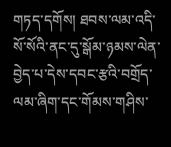གཏད་དགོས། ཐབས་ལམ་འདི་སོ་སོའི་ནང་དུ་སྒོམ་ཉམས་ལེན་བྱེད་པ་དེས་དབང་རྩའི་བགྲོད་ལམ་ཞིག་དང་གོམས་གཤིས་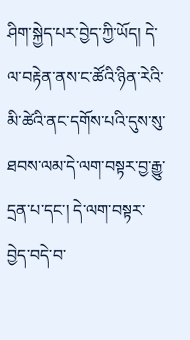ཤིག་སྐྱེད་པར་བྱེད་ཀྱི་ཡོད། དེ་ལ་བརྟེན་ནས་ང་ཚོའི་ཉིན་རེའི་མི་ཚེའི་ནང་དགོས་པའི་དུས་སུ་ཐབས་ལམ་དེ་ལག་བསྟར་བྱ་རྒྱུ་དྲན་པ་དང་། དེ་ལག་བསྟར་བྱེད་བདེ་བ་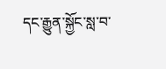དང་རྒྱུན་སྐྱོང་སླ་བ་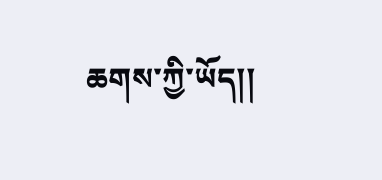ཆགས་ཀྱི་ཡོད།།